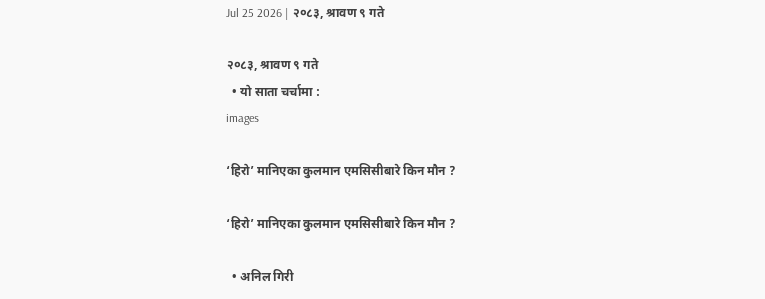Jul 25 2026 | २०८३, श्रावण ९ गते

२०८३, श्रावण ९ गते
  • यो साता चर्चामा :
images

‘हिरो’ मानिएका कुलमान एमसिसीबारे किन मौन ?

‘हिरो’ मानिएका कुलमान एमसिसीबारे किन मौन ?

  • अनिल गिरी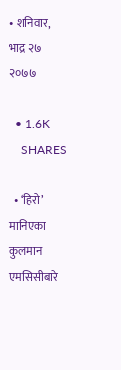• शनिवार, भाद्र २७ २०७७

  • 1.6K
    SHARES

  • ‘हिरो’ मानिएका कुलमान एमसिसीबारे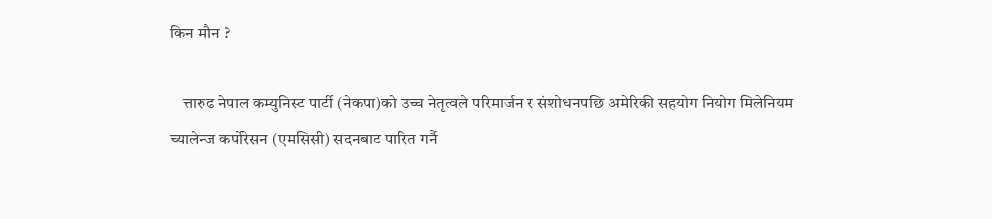किन मौन ?

    त्तारुढ नेपाल कम्युनिस्ट पार्टी (नेकपा)को उच्च नेतृत्वले परिमार्जन र संशोधनपछि अमेरिकी सहयोग नियोग मिलेनियम च्यालेन्ज कर्पोरेसन (एमसिसी) सदनबाट पारित गर्नै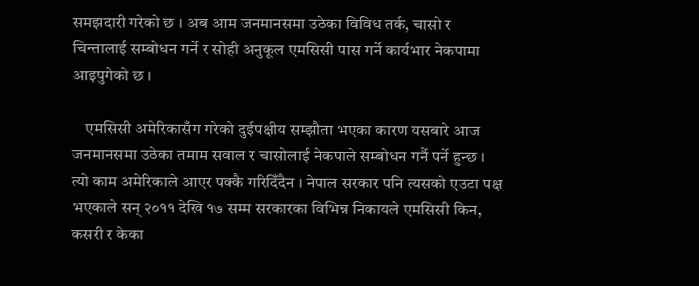समझदारी गरेको छ । अब आम जनमानसमा उठेका विविध तर्क, चासो र चिन्तालाई सम्बोधन गर्ने र सोही अनुकूल एमसिसी पास गर्ने कार्यभार नेकपामा आइपुगेको छ ।

    एमसिसी अमेरिकासँग गरेको दुईपक्षीय सम्झौता भएका कारण यसबारे आज जनमानसमा उठेका तमाम सवाल र चासोलाई नेकपाले सम्बोधन गर्नै पर्ने हुन्छ । त्यो काम अमेरिकाले आएर पक्कै गरिदिँदैन । नेपाल सरकार पनि त्यसको एउटा पक्ष भएकाले सन् २०११ देखि १७ सम्म सरकारका विभिन्न निकायले एमसिसी किन, कसरी र केका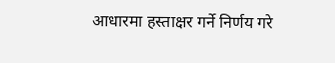आधारमा हस्ताक्षर गर्ने निर्णय गरे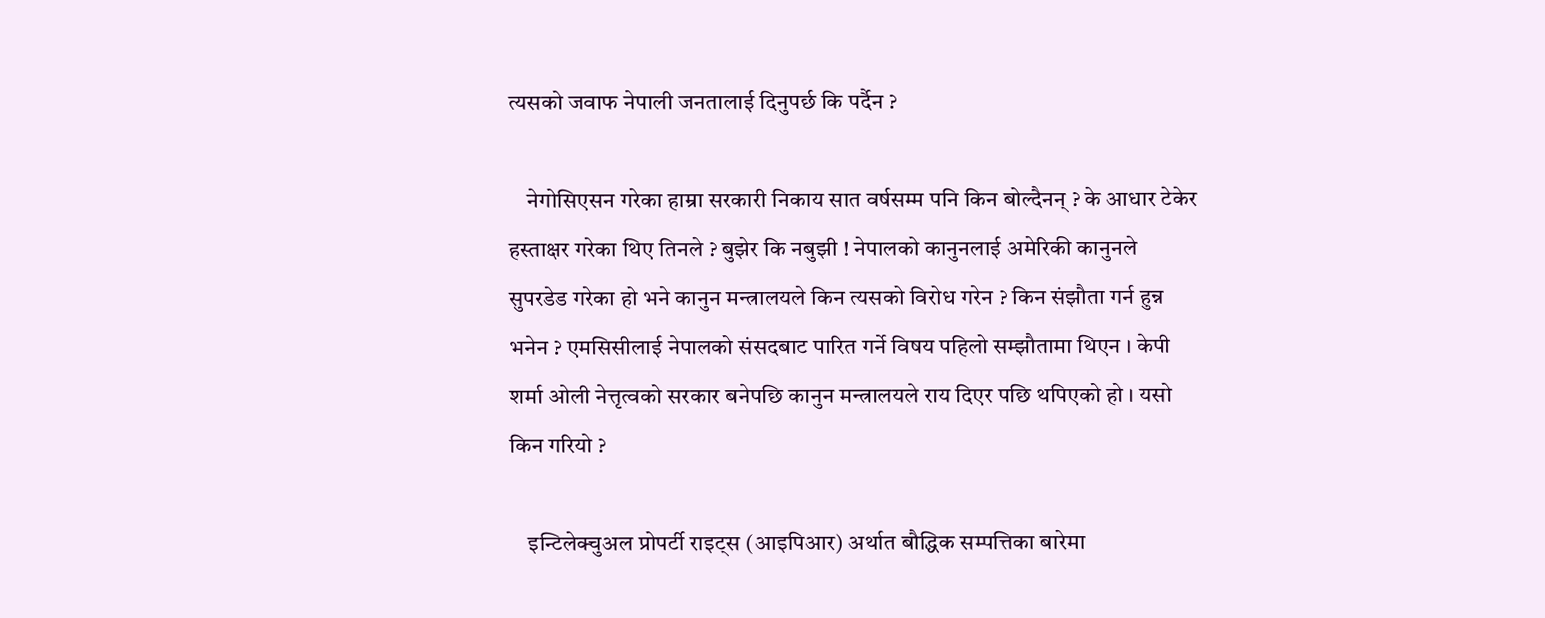त्यसको जवाफ नेपाली जनतालाई दिनुपर्छ कि पर्दैन ?

    नेगोसिएसन गरेका हाम्रा सरकारी निकाय सात वर्षसम्म पनि किन बोल्दैनन् ? के आधार टेकेर हस्ताक्षर गरेका थिए तिनले ? बुझेर कि नबुझी ! नेपालको कानुनलाई अमेरिकी कानुनले सुपरडेड गरेका हो भने कानुन मन्त्रालयले किन त्यसको विरोध गरेन ? किन संझौता गर्न हुन्न भनेन ? एमसिसीलाई नेपालको संसदबाट पारित गर्ने विषय पहिलो सम्झौतामा थिएन । केपी शर्मा ओली नेत्तृत्वको सरकार बनेपछि कानुन मन्त्रालयले राय दिएर पछि थपिएको हो । यसो किन गरियो ?

    इन्टिलेक्चुअल प्रोपर्टी राइट्स (आइपिआर) अर्थात बौद्धिक सम्पत्तिका बारेमा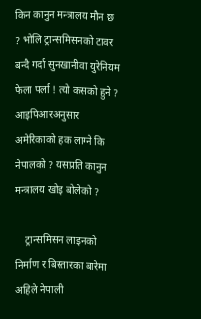किन कानुन मन्त्रालय मौन छ ? भोलि ट्रान्समिसनको टावर बन्दै गर्दा सुनखानीवा युरेनियम फेला पर्ला ! त्यो कसको हुने ? आइपिआरअनुसार अमेरिकाको हक लाग्ने कि नेपालको ? यसप्रति कानुन मन्त्रालय खोइ बोलेको ?

    ट्रान्समिसन लाइनको निर्माण र बिस्तारका बारेमा अहिले नेपाली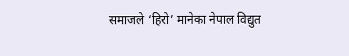समाजले ‘हिरो’ मानेका नेपाल विद्युत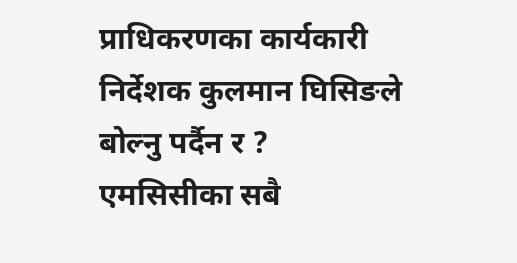प्राधिकरणका कार्यकारी निर्देशक कुलमान घिसिङले बोल्नु पर्दैन र ? एमसिसीका सबै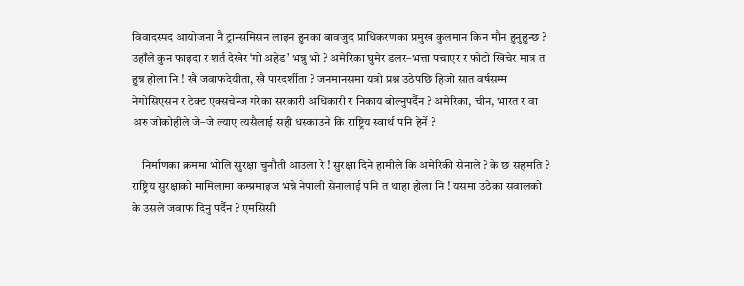विवादस्पद आयोजना नै ट्रान्समिसन लाइन हुनका बावजुद प्राधिकरणका प्रमुख कुलमान किन मौन हुनुहुन्छ ? उहाँले कुन फाइदा र शर्त देखेर ‘गो अहेड’ भन्नु भो ? अमेरिका घुमेर डलर–भत्ता पचाएर र फोटो खिचेर मात्र त हुन्न होला नि ! खै जवाफदेयीता, खै पारदर्शीता ? जनमानसमा यत्रो प्रश्न उठेपछि हिजो सात वर्षसम्म नेगोसिएसन र टेक्ट एक्सचेन्ज गरेका सरकारी अधिकारी र निकाय बोल्नुपर्दैन ? अमेरिका, चीन, भारत र वा अरु जोकोहीले जे–जे ल्याए त्यसैलाई सही धस्काउने कि राष्ट्रिय स्वार्थ पनि हेर्ने ?

    निर्माणका क्रममा भोलि सुरक्षा चुनौती आउला रे ! सुरक्षा दिने हामीले कि अमेरिकी सेनाले ? के छ सहमति ? राष्ट्रिय सुरक्षाको मामिलामा कम्प्रमाइज भन्ने नेपाली सेनालाई पनि त थाहा होला नि ! यसमा उठेका सवालको के उसले जवाफ दिनु पर्दैन ? एमसिसी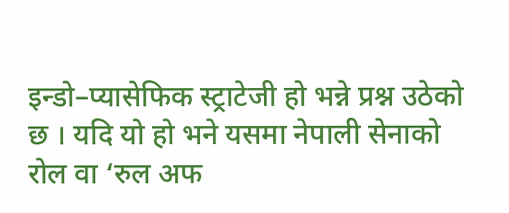इन्डो–प्यासेफिक स्ट्राटेजी हो भन्ने प्रश्न उठेको छ । यदि यो हो भने यसमा नेपाली सेनाको रोल वा ‘रुल अफ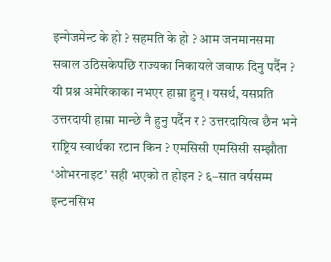इन्गेजमेन्ट के हो ? सहमति के हो ? आम जनमानसमा सवाल उठिसकेपछि राज्यका निकायले जवाफ दिनु पर्दैन ? यी प्रश्न अमेरिकाका नभएर हाम्रा हुन् । यसर्थ, यसप्रति उत्तरदायी हाम्रा मान्छे नै हुनु पर्दैन र ? उत्तरदायित्व छैन भने राष्ट्रिय स्वार्थका रटान किन ? एमसिसी एमसिसी सम्झौता ‘ओभरनाइट’ सही भएको त होइन ? ६–सात वर्षसम्म इन्टनसिभ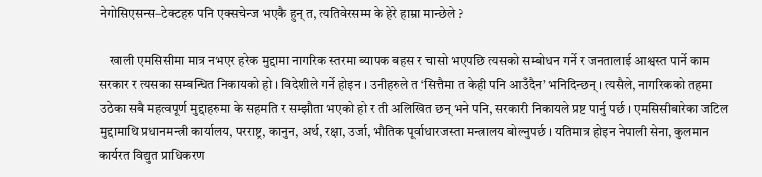नेगोसिएसन्स–टेक्टहरु पनि एक्सचेन्ज भएकै हुन् त, त्यतिवेरसम्म के हेरे हाम्रा मान्छेले ?

    खाली एमसिसीमा मात्र नभएर हरेक मुद्दामा नागरिक स्तरमा ब्यापक बहस र चासो भएपछि त्यसको सम्बोधन गर्ने र जनतालाई आश्वस्त पार्ने काम सरकार र त्यसका सम्बन्धित निकायको हो । विदेशीले गर्ने होइन । उनीहरुले त ‘सित्तैमा त केही पनि आउँदैन’ भनिदिन्छन् । त्यसैले, नागरिकको तहमा उठेका सबै महत्वपूर्ण मुद्दाहरुमा के सहमति र सम्झौता भएको हो र ती अलिखित छन् भने पनि, सरकारी निकायले प्रष्ट पार्नु पर्छ । एमसिसीबारेका जटिल मुद्दामाथि प्रधानमन्त्री कार्यालय, परराष्ट्र, कानुन, अर्थ, रक्षा, उर्जा, भौतिक पूर्वाधारजस्ता मन्त्रालय बोल्नुपर्छ । यतिमात्र होइन नेपाली सेना, कुलमान कार्यरत विद्युत प्राधिकरण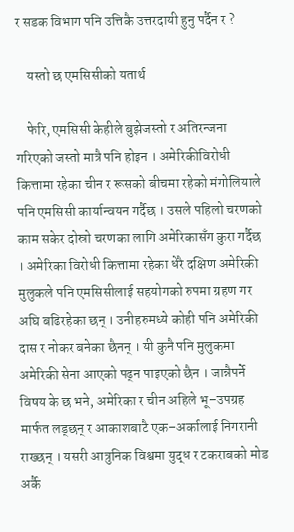र सडक विभाग पनि उत्तिकै उत्तरदायी हुनु पर्दैन र ?

    यस्तो छ एमसिसीको यतार्थ

    फेरि, एमसिसी केहीले बुझेजस्तो र अतिरन्जना गरिएको जस्तो मात्रै पनि होइन । अमेरिकीविरोधी कित्तामा रहेका चीन र रूसको बीचमा रहेको मंगोलियाले पनि एमसिसी कार्यान्वयन गर्दैछ । उसले पहिलो चरणको काम सकेर दोस्रो चरणका लागि अमेरिकासँग कुरा गर्दैछ । अमेरिका विरोधी कित्तामा रहेका धेरै दक्षिण अमेरिकी मुलुकले पनि एमसिसीलाई सहयोगको रुपमा ग्रहण गर अघि बढिरहेका छन् । उनीहरुमध्ये कोही पनि अमेरिकी दास र नोकर बनेका छैनन् । यी कुनै पनि मुलुकमा अमेरिकी सेना आएको पढ्न पाइएको छैन । जान्नैपर्ने विषय के छ भने, अमेरिका र चीन अहिले भू–उपग्रह मार्फत लड्छन् र आकाशबाटै एक–अर्कालाई निगरानी राख्छन् । यसरी आत्रुनिक विश्वमा युद्ध र टकराबको मोड अर्कै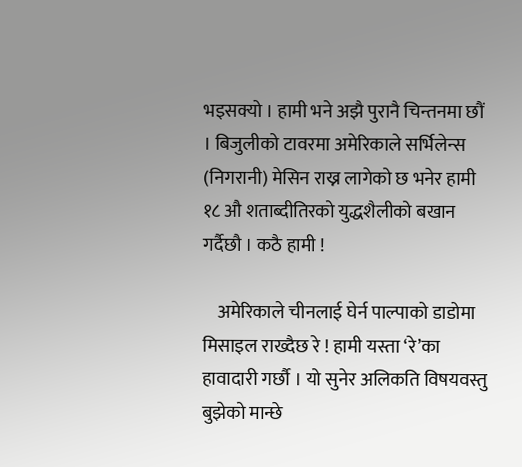भइसक्यो । हामी भने अझै पुरानै चिन्तनमा छौं । बिजुलीको टावरमा अमेरिकाले सर्भिलेन्स (निगरानी) मेसिन राख्न लागेको छ भनेर हामी १८ औ शताब्दीतिरको युद्धशैलीको बखान गर्दैछौ । कठै हामी !

    अमेरिकाले चीनलाई घेर्न पाल्पाको डाडोमा मिसाइल राख्दैछ रे ! हामी यस्ता ‘रे’का हावादारी गर्छौ । यो सुनेर अलिकति विषयवस्तु बुझेको मान्छे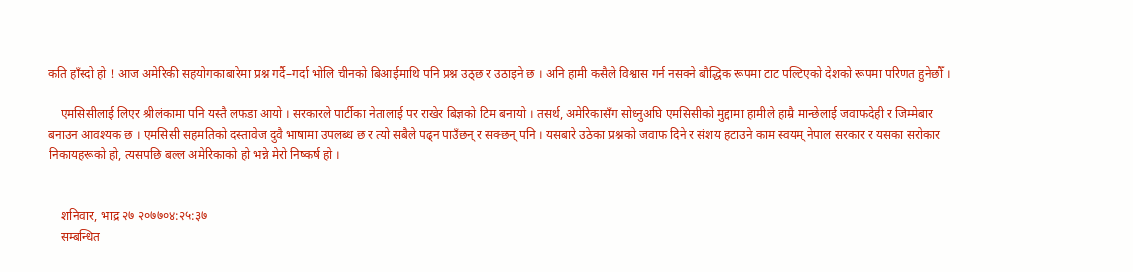कति हाँस्दो हो ! आज अमेरिकी सहयोगकाबारेमा प्रश्न गर्दै–गर्दा भोलि चीनको बिआईमाथि पनि प्रश्न उठ्छ र उठाइने छ । अनि हामी कसैले विश्वास गर्न नसक्ने बौद्धिक रूपमा टाट पल्टिएको देशको रूपमा परिणत हुनेछौँ ।

    एमसिसीलाई लिएर श्रीलंकामा पनि यस्तै लफडा आयो । सरकारले पार्टीका नेतालाई पर राखेर बिज्ञको टिम बनायो । तसर्थ, अमेरिकासँग सोध्नुअघि एमसिसीको मुद्दामा हामीले हाम्रै मान्छेलाई जवाफदेही र जिम्मेबार बनाउन आवश्यक छ । एमसिसी सहमतिको दस्तावेज दुवै भाषामा उपलब्ध छ र त्यो सबैले पढ्न पाउँछन् र सक्छन् पनि । यसबारे उठेका प्रश्नको जवाफ दिने र संशय हटाउने काम स्वयम् नेपाल सरकार र यसका सरोकार निकायहरूको हो, त्यसपछि बल्ल अमेरिकाको हो भन्ने मेरो निष्कर्ष हो ।


    शनिवार, भाद्र २७ २०७७०४:२५:३७
    सम्बन्धित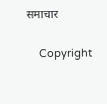समाचार

    Copyright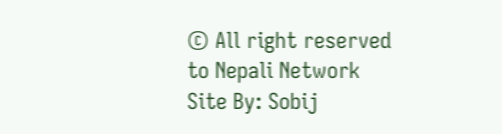© All right reserved to Nepali Network Site By: Sobij